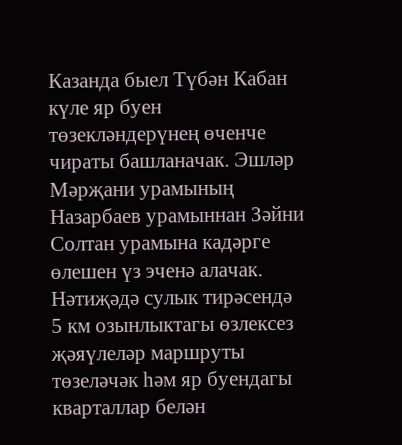Казанда быел Түбән Кабан күле яр буен төзекләндерүнең өченче чираты башланачак. Эшләр Мәрҗани урамының Назарбаев урамыннан Зәйни Солтан урамына кадәрге өлешен үз эченә алачак. Нәтиҗәдә сулык тирәсендә 5 км озынлыктагы өзлексез җәяүлеләр маршруты төзеләчәк һәм яр буендагы кварталлар белән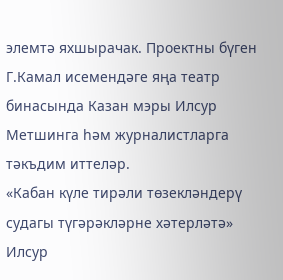элемтә яхшырачак. Проектны бүген Г.Камал исемендәге яңа театр бинасында Казан мэры Илсур Метшинга һәм журналистларга тәкъдим иттеләр.
«Кабан күле тирәли төзекләндерү судагы түгәрәкләрне хәтерләтә»
Илсур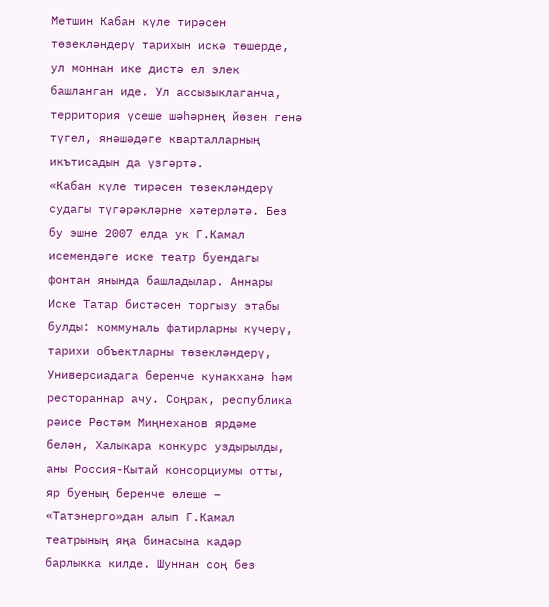Метшин Кабан күле тирәсен төзекләндерү тарихын искә төшерде, ул моннан ике дистә ел элек башланган иде. Ул ассызыклаганча, территория үсеше шәһәрнең йөзен генә түгел, янәшәдәге кварталларның икътисадын да үзгәртә.
«Кабан күле тирәсен төзекләндерү судагы түгәрәкләрне хәтерләтә. Без бу эшне 2007 елда ук Г.Камал исемендәге иске театр буендагы фонтан янында башладылар. Аннары Иске Татар бистәсен торгызу этабы булды: коммуналь фатирларны күчерү, тарихи объектларны төзекләндерү, Универсиадага беренче кунакханә һәм рестораннар ачу. Соңрак, республика рәисе Рөстәм Миңнеханов ярдәме белән, Халыкара конкурс уздырылды, аны Россия-Кытай консорциумы отты, яр буеның беренче өлеше – «Татэнерго»дан алып Г.Камал театрының яңа бинасына кадәр барлыкка килде. Шуннан соң без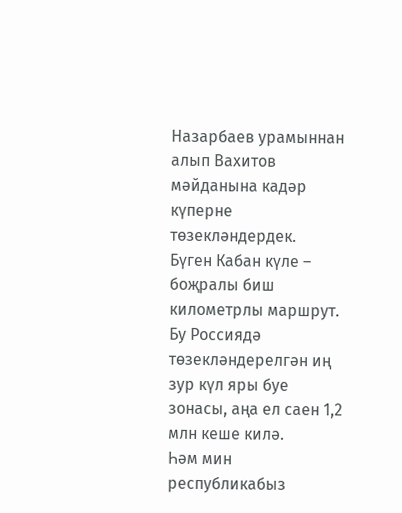Назарбаев урамыннан алып Вахитов мәйданына кадәр күперне төзекләндердек.
Бүген Кабан күле – боҗралы биш километрлы маршрут. Бу Россиядә төзекләндерелгән иң зур күл яры буе зонасы, аңа ел саен 1,2 млн кеше килә.
Һәм мин республикабыз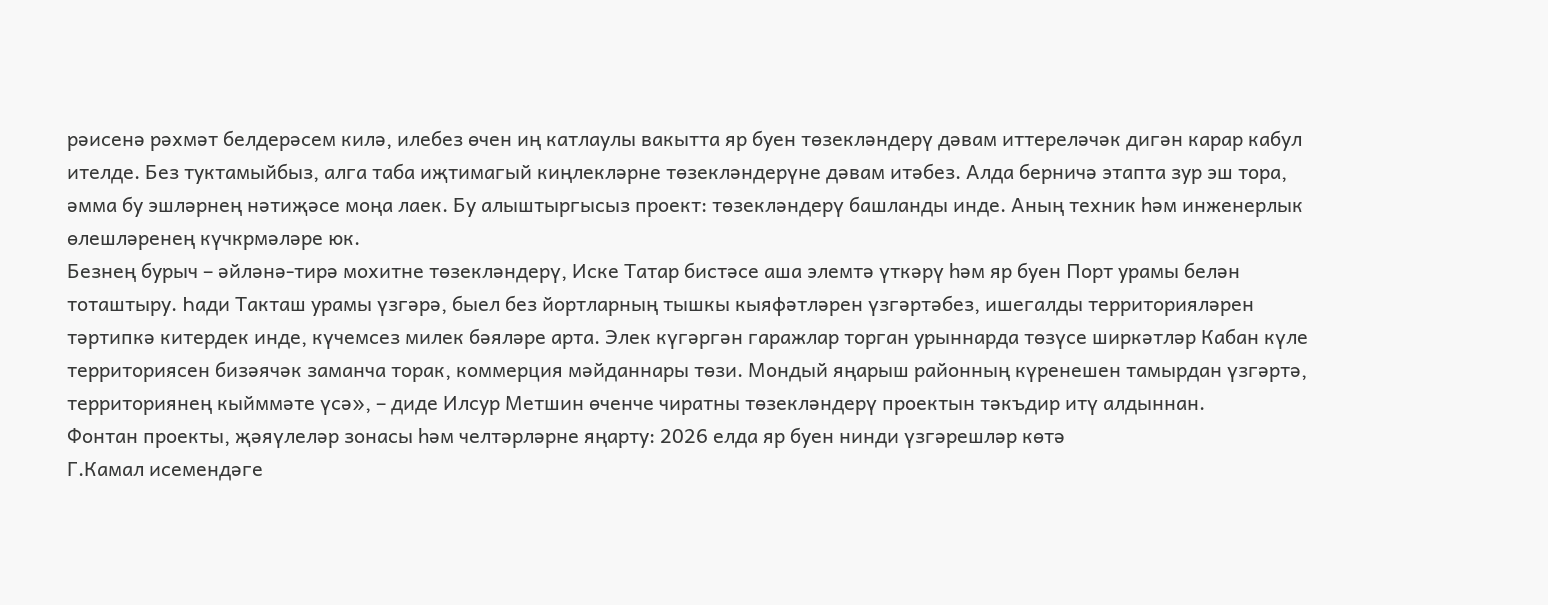рәисенә рәхмәт белдерәсем килә, илебез өчен иң катлаулы вакытта яр буен төзекләндерү дәвам иттереләчәк дигән карар кабул ителде. Без туктамыйбыз, алга таба иҗтимагый киңлекләрне төзекләндерүне дәвам итәбез. Алда берничә этапта зур эш тора, әмма бу эшләрнең нәтиҗәсе моңа лаек. Бу алыштыргысыз проект: төзекләндерү башланды инде. Аның техник һәм инженерлык өлешләренең күчкрмәләре юк.
Безнең бурыч – әйләнә-тирә мохитне төзекләндерү, Иске Татар бистәсе аша элемтә үткәрү һәм яр буен Порт урамы белән тоташтыру. Һади Такташ урамы үзгәрә, быел без йортларның тышкы кыяфәтләрен үзгәртәбез, ишегалды территорияләрен тәртипкә китердек инде, күчемсез милек бәяләре арта. Элек күгәргән гаражлар торган урыннарда төзүсе ширкәтләр Кабан күле территориясен бизәячәк заманча торак, коммерция мәйданнары төзи. Мондый яңарыш районның күренешен тамырдан үзгәртә, территориянең кыйммәте үсә», – диде Илсур Метшин өченче чиратны төзекләндерү проектын тәкъдир итү алдыннан.
Фонтан проекты, җәяүлеләр зонасы һәм челтәрләрне яңарту: 2026 елда яр буен нинди үзгәрешләр көтә
Г.Камал исемендәге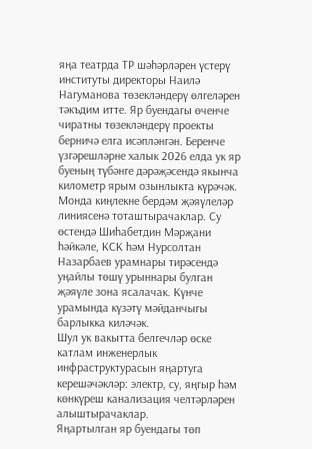яңа театрда ТР шәһәрләрен үстерү институты директоры Наилә Нагуманова төзекләндерү өлгеләрен тәкъдим итте. Яр буендагы өченче чиратны төзекләндерү проекты берничә елга исәпләнгән. Беренче үзгәрешләрне халык 2026 елда ук яр буеның түбәнге дәрәҗәсендә якынча километр ярым озынлыкта күрәчәк. Монда киңлекне бердәм җәяүлеләр линиясенә тоташтырачаклар. Су өстендә Шиһабетдин Мәрҗани һәйкәле, КСК һәм Нурсолтан Назарбаев урамнары тирәсендә уңайлы төшү урыннары булган җәяүле зона ясалачак. Күнче урамында күзәтү мәйданчыгы барлыкка киләчәк.
Шул ук вакытта белгечләр өске катлам инженерлык инфраструктурасын яңартуга керешәчәкләр: электр, су, яңгыр һәм көнкүреш канализация челтәрләрен алыштырачаклар.
Яңартылган яр буендагы төп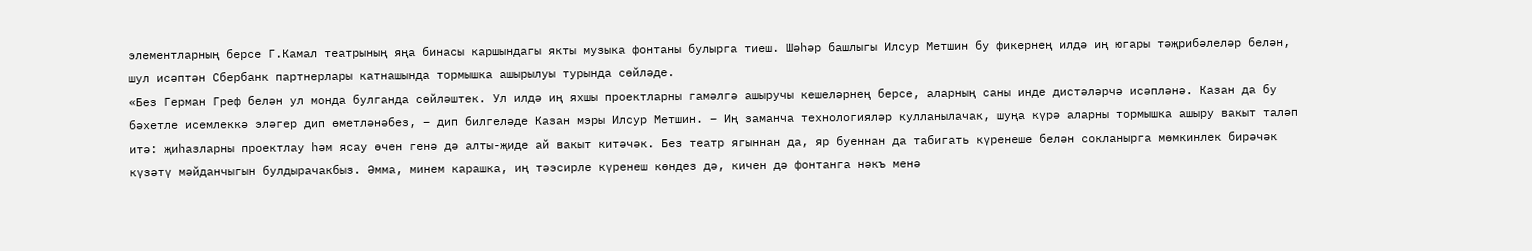элементларның берсе Г.Камал театрының яңа бинасы каршындагы якты музыка фонтаны булырга тиеш. Шәһәр башлыгы Илсур Метшин бу фикернең илдә иң югары тәҗрибәлеләр белән, шул исәптән Сбербанк партнерлары катнашында тормышка ашырылуы турында сөйләде.
«Без Герман Греф белән ул монда булганда сөйләштек. Ул илдә иң яхшы проектларны гамәлгә ашыручы кешеләрнең берсе, аларның саны инде дистәләрчә исәпләнә. Казан да бу бәхетле исемлеккә эләгер дип өметләнәбез, – дип билгеләде Казан мэры Илсур Метшин. – Иң заманча технологияләр кулланылачак, шуңа күрә аларны тормышка ашыру вакыт таләп итә: җиһазларны проектлау һәм ясау өчен генә дә алты-җиде ай вакыт китәчәк. Без театр ягыннан да, яр буеннан да табигать күренеше белән сокланырга мөмкинлек бирәчәк күзәтү мәйданчыгын булдырачакбыз. Әмма, минем карашка, иң тәэсирле күренеш көндез дә, кичен дә фонтанга нәкъ менә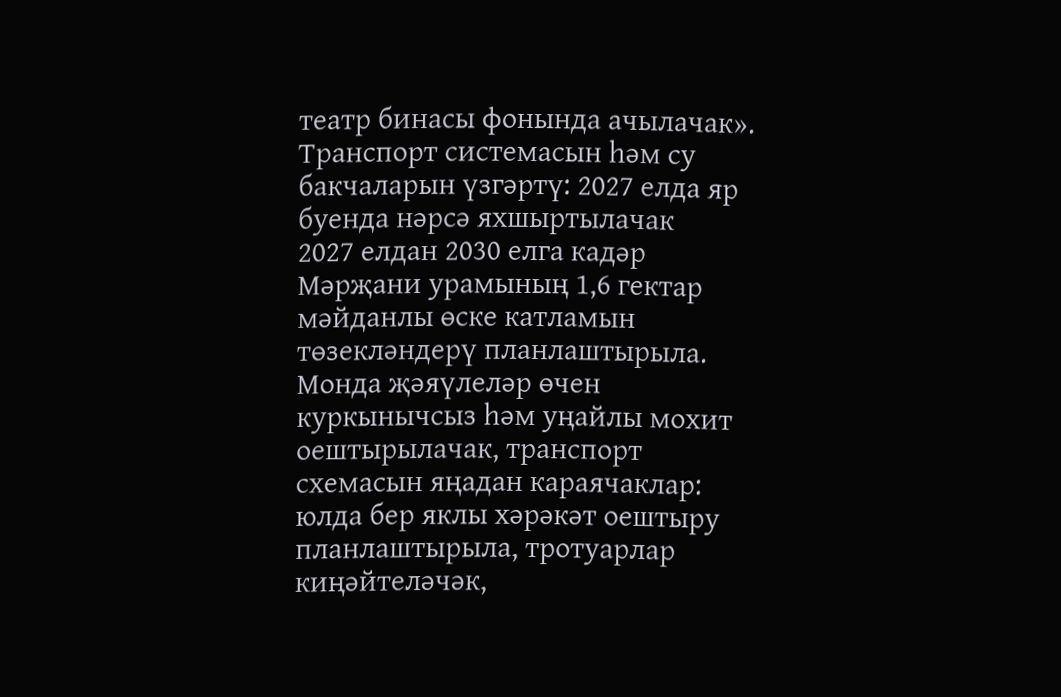театр бинасы фонында ачылачак».
Транспорт системасын һәм су бакчаларын үзгәртү: 2027 елда яр буенда нәрсә яхшыртылачак
2027 елдан 2030 елга кадәр Мәрҗани урамының 1,6 гектар мәйданлы өске катламын төзекләндерү планлаштырыла. Монда җәяүлеләр өчен куркынычсыз һәм уңайлы мохит оештырылачак, транспорт схемасын яңадан караячаклар: юлда бер яклы хәрәкәт оештыру планлаштырыла, тротуарлар киңәйтеләчәк,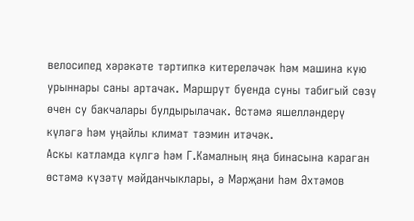велосипед хәрәкәте тәртипкә китереләчәк һәм машина кую урыннары саны артачак. Маршрут буенда суны табигый сөзү өчен су бакчалары булдырылачак. Өстәмә яшелләндерү күләгә һәм уңайлы климат тәэмин итәчәк.
Аскы катламда күлгә һәм Г.Камалның яңа бинасына караган өстәмә күзәтү мәйданчыклары, ә Мәрҗани һәм Әхтәмов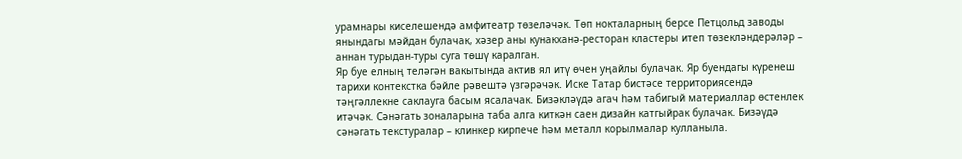урамнары киселешендә амфитеатр төзеләчәк. Төп нокталарның берсе Петцольд заводы янындагы мәйдан булачак, хәзер аны кунакханә-ресторан кластеры итеп төзекләндерәләр – аннан турыдан-туры суга төшү каралган.
Яр буе елның теләгән вакытында актив ял итү өчен уңайлы булачак. Яр буендагы күренеш тарихи контекстка бәйле рәвештә үзгәрәчәк. Иске Татар бистәсе территориясендә тәңгәллекне саклауга басым ясалачак. Бизәкләүдә агач һәм табигый материаллар өстенлек итәчәк. Сәнәгать зоналарына таба алга киткән саен дизайн катгыйрак булачак. Бизәүдә сәнәгать текстуралар – клинкер кирпече һәм металл корылмалар кулланыла.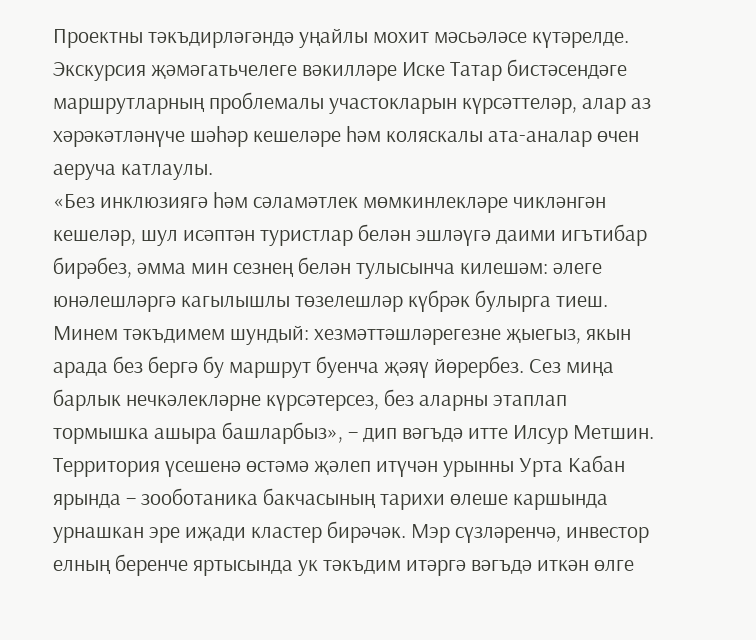Проектны тәкъдирләгәндә уңайлы мохит мәсьәләсе күтәрелде. Экскурсия җәмәгатьчелеге вәкилләре Иске Татар бистәсендәге маршрутларның проблемалы участокларын күрсәттеләр, алар аз хәрәкәтләнүче шәһәр кешеләре һәм коляскалы ата-аналар өчен аеруча катлаулы.
«Без инклюзиягә һәм сәламәтлек мөмкинлекләре чикләнгән кешеләр, шул исәптән туристлар белән эшләүгә даими игътибар бирәбез, әмма мин сезнең белән тулысынча килешәм: әлеге юнәлешләргә кагылышлы төзелешләр күбрәк булырга тиеш. Минем тәкъдимем шундый: хезмәттәшләрегезне җыегыз, якын арада без бергә бу маршрут буенча җәяү йөрербез. Сез миңа барлык нечкәлекләрне күрсәтерсез, без аларны этаплап тормышка ашыра башларбыз», – дип вәгъдә итте Илсур Метшин.
Территория үсешенә өстәмә җәлеп итүчән урынны Урта Кабан ярында – зооботаника бакчасының тарихи өлеше каршында урнашкан эре иҗади кластер бирәчәк. Мэр сүзләренчә, инвестор елның беренче яртысында ук тәкъдим итәргә вәгъдә иткән өлге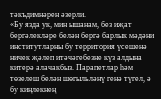тәкъдимнәрен әзерли.
«Бу язда ук, мин ышанам, без иҗат бергәлекләре белән бергә барлык мәдәни институтларны бу территория үсешенә ничек җәлеп итәчәгебезне күз алдына китерә алачакбыз. Парапетлар һәм төзелеш белән шөгыльләнү генә түгел, ә бу киңлекнең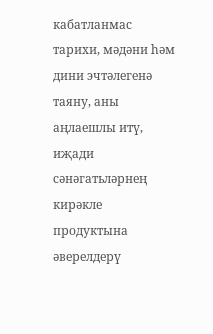кабатланмас тарихи, мәдәни һәм дини эчтәлегенә таяну, аны аңлаешлы итү, иҗади сәнәгатьләрнең кирәкле продуктына әверелдерү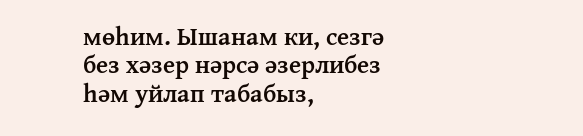мөһим. Ышанам ки, сезгә без хәзер нәрсә әзерлибез һәм уйлап табабыз,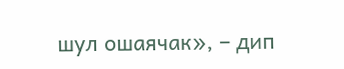шул ошаячак», – дип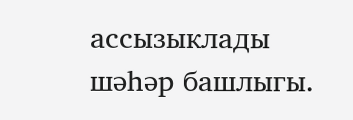ассызыклады шәһәр башлыгы.